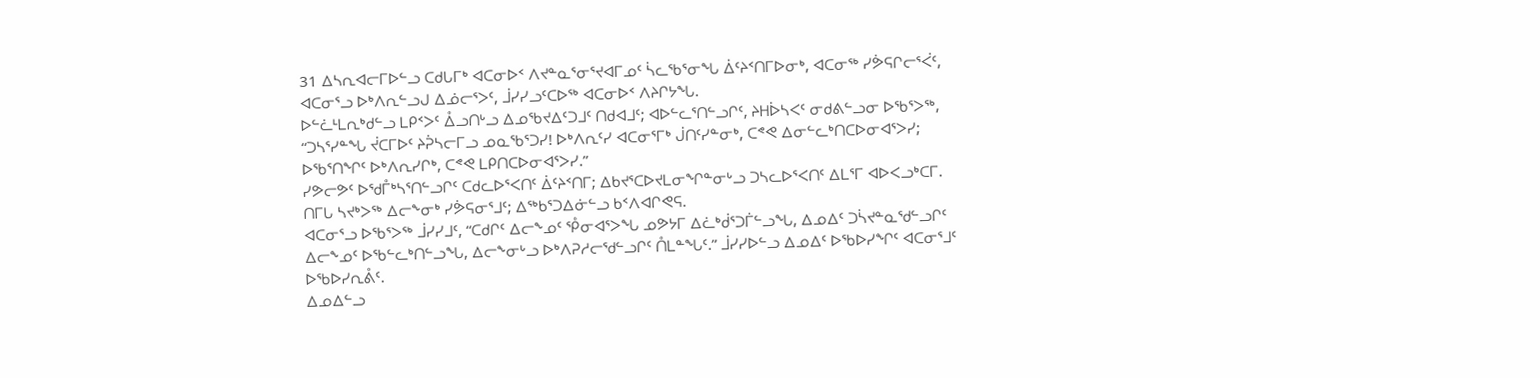31 ᐃᓴᕆᐊᓕᒥᐅᓪᓗ ᑕᑯᒐᒥᒃ ᐊᑕᓂᐅᑉ ᐱᔪᓐᓇᕐᓂᕐᔪᐊᒥᓄᑦ ᓵᓚᖃᕐᓂᖓ ᐄᑦᔨᑉᑎᒥᐅᓂᒃ, ᐊᑕᓂᖅ ᓯᕘᕋᒋᓕᕐᐹᑦ, ᐊᑕᓂᕐᓗ ᐅᒃᐱᕆᓪᓗᒍ ᐃᓅᓕᕐᐳᑦ, ᒨᓯᓯᓗᑦᑕᐅᖅ ᐊᑕᓂᐅᑉ ᐱᔨᒋᔭᖓ.
ᐅᓪᓛᒻᒪᕆᒃᑯᓪᓗ ᒪᑭᑉᐳᑦ ᐂᓗᑎᒡᓗ ᐃᓄᖃᔪᐃᑦᑐᒧᑦ ᑎᑯᐊᒧᑦ; ᐊᐅᓪᓚᕐᑎᓪᓗᒋᑦ, ᔨᕼᐆᓴᐸᑦ ᓂᑯᕕᓪᓗᓂ ᐅᖃᕐᐳᖅ, “ᑐᓴᕐᓯᓐᖓ ᔫᑕᒥᐅᑦ ᔨᕉᓴᓕᒥᓗ ᓄᓇᖃᕐᑐᓯ! ᐅᒃᐱᕆᑦᓯ ᐊᑕᓂᕐᒥᒃ ᒎᑎᑦᓯᓐᓂᒃ, ᑕᕝᕙ ᐃᓂᓪᓚᒃᑎᑕᐅᓂᐊᕐᐳᓯ; ᐅᖃᕐᑎᖏᑦ ᐅᒃᐱᕆᓯᒋᒃ, ᑕᕝᕙ ᒪᑭᑎᑕᐅᓂᐊᕐᐳᓯ.”
ᓯᕗᓕᕗᑦ ᐅᖁᒤᒃᓴᕐᑎᓪᓗᒋᑦ ᑕᑯᓚᐅᕐᐸᑎᑦ ᐄᑦᔨᑉᑎᒥ; ᐃᑲᔪᕐᑕᐅᔪᒪᓂᖏᓐᓂᒡᓗ ᑐᓴᓚᐅᕐᐸᑎᑦ ᐃᒪᕐᒥ ᐊᐅᐸᓗᒃᑕᒥ.
ᑎᒥᒐ ᓴᔪᒃᐳᖅ ᐃᓕᖕᓂᒃ ᓯᕘᕋᓂᕐᒧᑦ; ᐃᖅᑲᕐᑐᐃᓃᓪᓗ ᑲᑉᐱᐊᒋᕙᕋ.
ᐊᑕᓂᕐᓗ ᐅᖃᕐᐳᖅ ᒨᓯᓯᒧᑦ, “ᑕᑯᒋᑦ ᐃᓕᖕᓄᑦ ᕾᓂᐊᕐᐳᖓ ᓄᕗᔭᒥ ᐃᓛᒃᑰᕐᑐᒦᓪᓗᖓ, ᐃᓄᐃᑦ ᑐᓵᔪᓐᓇᖁᓪᓗᒋᑦ ᐃᓕᖕᓄᑦ ᐅᖃᓪᓚᒃᑎᓪᓗᖓ, ᐃᓕᖕᓂᒡᓗ ᐅᒃᐱᕈᓱᓕᖁᓪᓗᒋᑦ ᑍᒪᓐᖓᑦ.” ᒨᓯᓯᐅᓪᓗ ᐃᓄᐃᑦ ᐅᖃᐅᓯᖏᑦ ᐊᑕᓂᕐᒧᑦ ᐅᖃᐅᓯᕆᕔᑦ.
ᐃᓄᐃᓪᓗ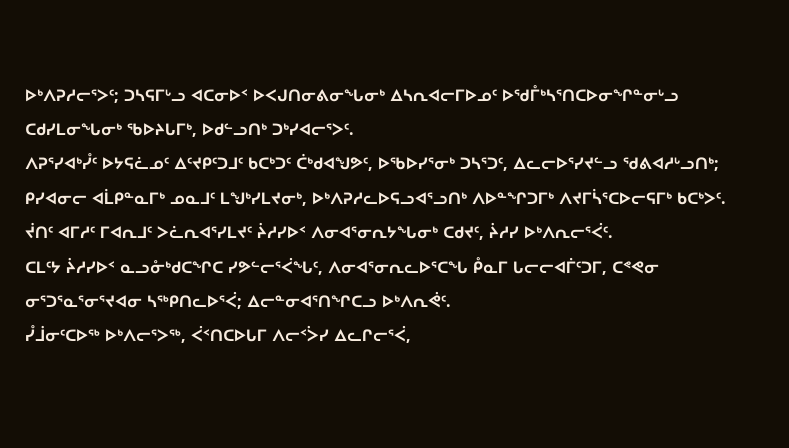ᐅᒃᐱᕈᓱᓕᕐᐳᑦ; ᑐᓴᕋᒥᒡᓗ ᐊᑕᓂᐅᑉ ᐅᐸᒍᑎᓂᕕᓂᖓᓂᒃ ᐃᓴᕆᐊᓕᒥᐅᓄᑦ ᐅᖁᒤᒃᓴᕐᑎᑕᐅᓂᖏᓐᓂᒡᓗ ᑕᑯᓯᒪᓂᖓᓂᒃ ᖃᐅᔨᒐᒥᒃ, ᐅᑯᓪᓗᑎᒃ ᑐᒃᓯᐊᓕᕐᐳᑦ.
ᐱᕈᕐᓯᐊᒃᓮᑦ ᐅᔭᕋᓛᓄᑦ ᐃᑦᔪᑭᑦᑐᒧᑦ ᑲᑕᒃᑐᑦ ᑖᒃᑯᐊᖑᕗᑦ, ᐅᖃᐅᓯᕐᓂᒃ ᑐᓴᕐᑐᑦ, ᐃᓚᓕᐅᕐᓯᔪᓪᓗ ᖁᕕᐊᓱᒡᓗᑎᒃ; ᑭᓯᐊᓂᓕ ᐊᒫᑭᓐᓇᒥᒃ ᓄᓇᒧᑦ ᒪᖑᒃᓯᒪᔪᓂᒃ, ᐅᒃᐱᕈᓱᓚᐅᕋᓗᐊᕐᓗᑎᒃ ᐱᐅᓐᖏᑐᒥᒃ ᐱᔪᒥᓵᕐᑕᐅᓕᕋᒥᒃ ᑲᑕᒃᐳᑦ.
ᔫᑎᑦ ᐊᒥᓱᑦ ᒥᐊᕆᒧᑦ ᐳᓛᕆᐊᕐᓯᒪᔪᑦ ᔩᓱᓯᐅᑉ ᐱᓂᐊᕐᓂᕆᔭᖓᓂᒃ ᑕᑯᔪᑦ, ᔩᓱᓯ ᐅᒃᐱᕆᓕᕐᐹᑦ.
ᑕᒪᑦᔭ ᔩᓱᓯᐅᑉ ᓇᓗᓁᒃᑯᑕᖏᑕ ᓯᕗᓪᓕᕐᐹᖓᑦ, ᐱᓂᐊᕐᓂᕆᓚᐅᕐᑕᖓ ᑬᓇᒥ ᒐᓕᓕᐊᒦᑦᑐᒥ, ᑕᕝᕙᓂ ᓂᕐᑐᕐᓇᕐᓂᕐᔪᐊᓂ ᓴᖅᑭᑎᓚᐅᕐᐹ; ᐃᓕᓐᓂᐊᕐᑎᖏᑕᓗ ᐅᒃᐱᕆᕚᑦ.
ᓮᒨᓂᑦᑕᐅᖅ ᐅᒃᐱᓕᕐᐳᖅ, ᐹᑉᑎᑕᐅᒐᒥ ᐱᓕᑉᐴᓯ ᐃᓚᒋᓕᕐᐹ,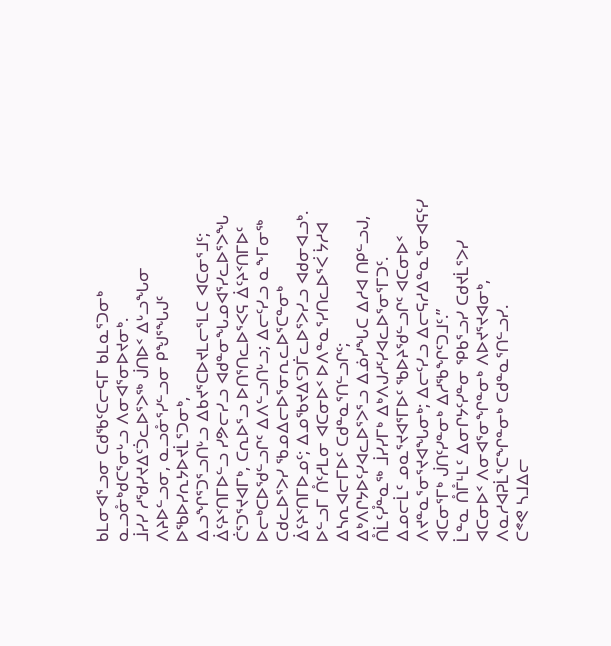ᑲᒪᓂᐊᕐᓗᓂ ᑕᑯᖃᑦᑕᓕᕋᒥ ᑲᒪᓇᕐᑐᓂᒃ ᓇᓗᓁᒃᑯᑕᕐᓂᒡᓗ ᐱᓂᐊᕐᓂᐅᔪᓂᒃ.
ᒨᓯᓯ ᓱᖁᓯᔪᐃᑦᑑᓚᐅᕐᐳᖅ ᒎᑎᐅᑉ ᐃᒡᓗᖓᓂ ᐱᔨᐅᓪᓗᓂ, ᓇᓗᓁᕐᓯᓪᓗᓂ ᑭᖑᕐᖓᒍᑦ ᐅᖃᐅᓯᕆᔭᐅᔪᒫᕐᑐᓂᒃ,
ᐃᓗᖏᕐᑐᕐᓗᑎᒡᓗ ᐃᑲᔪᕐᑕᐅᔪᒪᓕᕐᒪᑕ ᐊᑕᓂᕐᒧᑦ; ᐄᑦᔨᑉᑎᒥᐅᓪᓗ ᓯᕗᓕᓯᓗ ᐊᑯᓐᓂᖓᓄᐊᕐᓯᓚᐅᕐᐳᖓ ᑖᕐᑐᕐᔪᐊᒥᒃ, ᑕᕆᐅᕐᓗ ᐅᑎᕐᑎᓚᐅᕐᐸᕋ ᐄᑦᔨᑉᑎᒥᐅᑦ ᐅᓕᒃᑕᐅᖁᓪᓗᒋᑦ ᐃᐱᓪᓗᑎᒡᓗ; ᐃᓕᑦᓯᓗ ᓇᖕᒥᓂᖅ ᑕᑯᓚᐅᕐᐳᓯ ᖃᓄᐃᓕᐅᕐᓂᕆᓚᐅᕐᑕᓐᓂᒃ ᐄᑦᔨᑉᑎᒥᐅᓄᑦ; ᐃᓄᖃᔪᐃᑦᑐᒦᓚᐅᕐᐳᓯᓗ ᐊᑯᓂᐊᓗᒃ.
ᐅᓪᓗᒥ ᑍᑦᓱᒪᓂ ᐊᑕᓂᐅᑉ ᐅᐱᓐᓇᕐᓯᑎᓚᐅᕐᐹ ᔮᓱᐊ ᐃᓴᕆᐊᓕᒥᐅᑦ ᑕᑯᓐᓇᕐᑎᓪᓗᒋᑦ; ᐃᒃᐱᒋᔭᐅᑦᓯᐊᓚᐅᕐᐳᕐᓗ ᐃᓅᓯᖓᑕ ᐃᓱᐊ ᑎᑭᓪᓗᒍ, ᑍᒫᑦᓮᓐᓇᖅ ᒨᓯᓯᒥᒃ ᐃᒃᐱᒍᓱᑦᓯᐊᓚᐅᕐᓂᕐᒥᑐᑦ.
ᐃᓄᓕᒫᑦ ᓄᓇᕐᔪᐊᕐᒥᐅᑦ ᖃᐅᔨᖁᓪᓗᒋᑦ ᐊᑕᓂᐅᑉ ᐱᔪᓐᓇᕐᓂᕐᔪᐊᖓᓂᒃ; ᐃᓕᑦᓯᓗ ᐃᓕᕋᓱᐃᓐᓇᕐᓂᐊᕋᑦᓯ ᐊᑕᓂᕐᒥᒃ ᒎᑎᑦᓯᓐᓂᒃ ᐃᓱᖃᖏᑦᑐᒧᑦ.”
ᒫᓐᓇ ᑍᒤᒻᒪᑦ ᐃᓂᒋᔭᑦᓯᓐᓂ ᕿᑲᕐᓗᓯ ᑕᑯᔪᒫᕐᐳᓯ ᐊᑕᓂᐅᑉ ᐱᓂᐊᕐᓂᖏᓐᓂᒃ ᐱᐅᔪᕐᔪᐊᓂᒃ, ᐱᓇᓱᐊᕈᒫᕐᑕᖏᓐᓂᒃ ᑕᑯᓐᓇᕐᑎᓪᓗᓯ.
ᑕᕝᕙ ᓴᒧᐃᓕ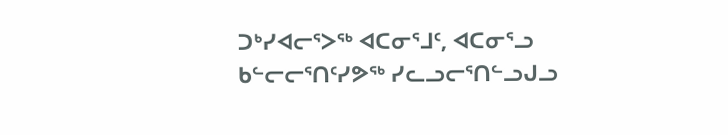ᑐᒃᓯᐊᓕᕐᐳᖅ ᐊᑕᓂᕐᒧᑦ, ᐊᑕᓂᕐᓗ ᑲᓪᓕᓕᕐᑎᑦᓯᕗᖅ ᓯᓚᓗᓕᕐᑎᓪᓗᒍᓗ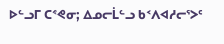ᐅᓪᓗᒥ ᑕᕝᕙᓂ; ᐃᓄᓕᒫᓪᓗ ᑲᑉᐱᐊᓱᓕᕐᐳᑦ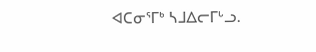ᐊᑕᓂᕐᒥᒃ ᓴᒧᐃᓕᒥᒡᓗ.